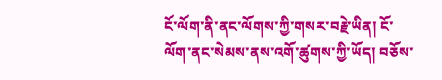ངོ་ལོག་ནི་ནང་ལོགས་ཀྱི་གསར་བརྗེ་ཡིན། ངོ་ལོག་ནང་སེམས་ནས་འགོ་ཚུགས་ཀྱི་ཡོད། བཅོས་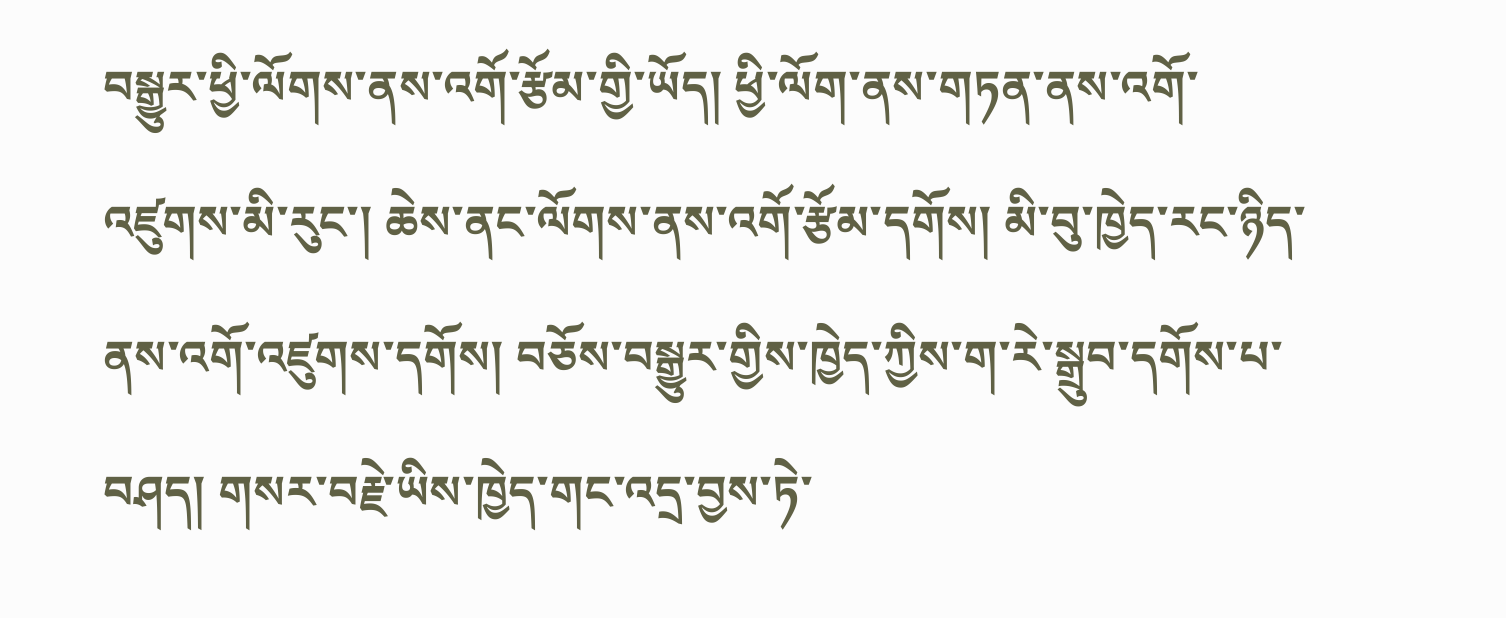བསྒྱུར་ཕྱི་ལོགས་ནས་འགོ་རྩོམ་གྱི་ཡོད། ཕྱི་ལོག་ནས་གཏན་ནས་འགོ་འཛུགས་མི་རུང་། ཆེས་ནང་ལོགས་ནས་འགོ་རྩོམ་དགོས། མི་བུ་ཁྱེད་རང་ཉིད་ནས་འགོ་འཛུགས་དགོས། བཅོས་བསྒྱུར་གྱིས་ཁྱེད་ཀྱིས་ག་རེ་སྒྲུབ་དགོས་པ་བཤད། གསར་བརྗེ་ཡིས་ཁྱེད་གང་འདྲ་བྱས་ཏེ་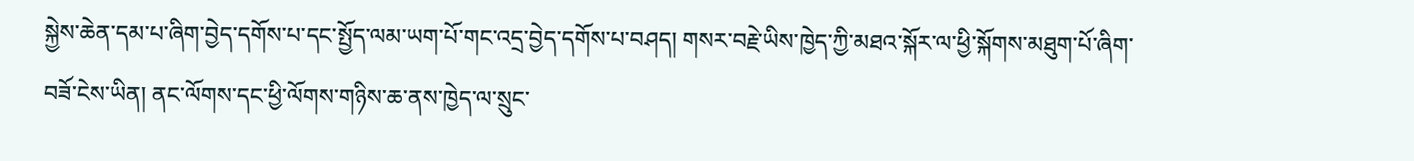སྐྱེས་ཆེན་དམ་པ་ཞིག་བྱེད་དགོས་པ་དང་སྤྱོད་ལམ་ཡག་པོ་གང་འདྲ་བྱེད་དགོས་པ་བཤད། གསར་བརྗེ་ཡིས་ཁྱེད་ཀྱི་མཐའ་སྐོར་ལ་ཕྱི་སྐོགས་མཐུག་པོ་ཞིག་བཟོ་ངེས་ཡིན། ནང་ལོགས་དང་ཕྱི་ལོགས་གཉིས་ཆ་ནས་ཁྱེད་ལ་སྲུང་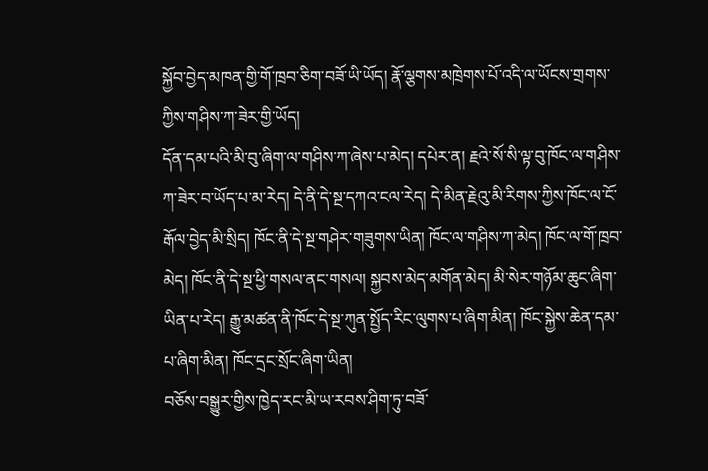སྐྱོབ་བྱེད་མཁན་གྱི་གོ་ཁྲབ་ཅིག་བཟོ་ཡི་ཡོད། རྣོ་ལྕགས་མཁྲེགས་པོ་འདི་ལ་ཡོངས་གྲགས་ཀྱིས་གཤིས་ཀ་ཟེར་གྱི་ཡོད།
དོན་དམ་པའི་མི་བུ་ཞིག་ལ་གཤིས་ཀ་ཞེས་པ་མེད། དཔེར་ན། རྗའེ་སོ་སི་ལྟ་བུ་ཁོང་ལ་གཤིས་ཀ་ཟེར་བ་ཡོད་པ་མ་རེད། དེ་ནི་དེ་སྔ་དཀའ་ངལ་རེད། དེ་མིན་རྗེའུ་མི་རིགས་ཀྱིས་ཁོང་ལ་ངོ་རྒོལ་བྱེད་མི་སྲིད། ཁོང་ནི་དེ་སྔ་གཤེར་གཟུགས་ཡིན། ཁོང་ལ་གཤིས་ཀ་མེད། ཁོང་ལ་གོ་ཁྲབ་མེད། ཁོང་ནི་དེ་སྔ་ཕྱི་གསལ་ནང་གསལ། སྐྱབས་མེད་མགོན་མེད། མི་སེར་གཉོམ་ཆུང་ཞིག་ཡིན་པ་རེད། རྒྱུ་མཚན་ནི་ཁོང་དེ་སྔ་ཀུན་སྤྱོད་རིང་ལུགས་པ་ཞིག་མིན། ཁོང་སྐྱེས་ཆེན་དམ་པ་ཞིག་མིན། ཁོང་དྲང་སྲོང་ཞིག་ཡིན།
བཅོས་བསྒྱུར་གྱིས་ཁྱེད་རང་མི་ཡ་རབས་ཤིག་ཏུ་བཟོ་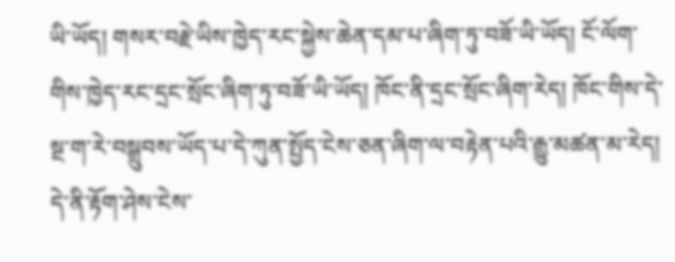ཡི་ཡོད། གསར་བརྗེ་ཡིས་ཁྱེད་རང་སྐྱེས་ཆེན་དམ་པ་ཞིག་ཏུ་བཟོ་ཡི་ཡོད། ངོ་ལོག་གིས་ཁྱེད་རང་དྲང་སྲོང་ཞིག་ཏུ་བཟོ་ཡི་ཡོད། ཁོང་ནི་དྲང་སྲོང་ཞིག་རེད། ཁོང་གིས་དེ་སྔ་ག་རེ་བསྒྲུབས་ཡོད་པ་དེ་ཀུན་སྤྱོད་ངེས་ཅན་ཞིག་ལ་བརྟེན་པའི་རྒྱུ་མཚན་མ་རེད། དེ་ནི་རྟོག་ཤེས་ངེས་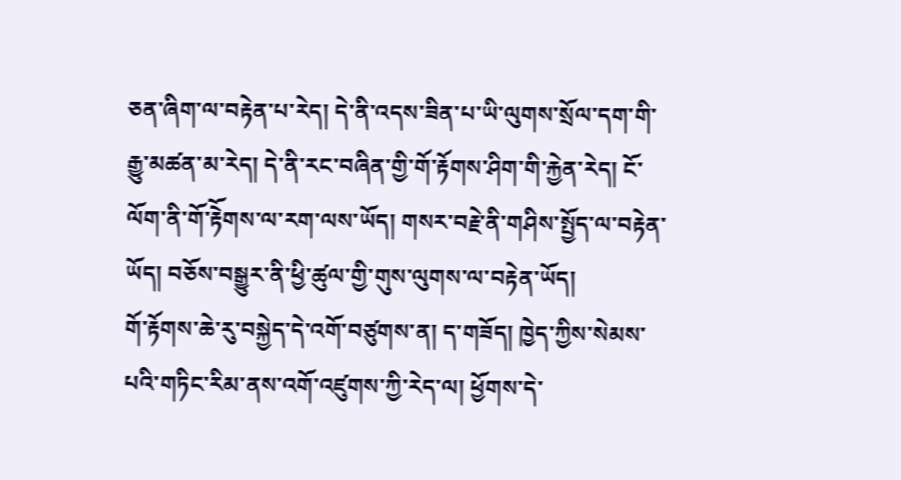ཅན་ཞིག་ལ་བརྟེན་པ་རེད། དེ་ནི་འདས་ཟིན་པ་ཡི་ལུགས་སྲོལ་དག་གི་རྒྱུ་མཚན་མ་རེད། དེ་ནི་རང་བཞིན་གྱི་གོ་རྟོགས་ཤིག་གི་རྐྱེན་རེད། ངོ་ལོག་ནི་གོ་རྟེོགས་ལ་རག་ལས་ཡོད། གསར་བརྗེ་ནི་གཤིས་སྤྱོད་ལ་བརྟེན་ཡོད། བཅོས་བསྒྱུར་ནི་ཕྱི་ཚུལ་གྱི་གུས་ལུགས་ལ་བརྟེན་ཡོད།
གོ་རྟོགས་ཆེ་རུ་བསྐྱེད་དེ་འགོ་བཙུགས་ན། ད་གཟོད། ཁྱེད་ཀྱིས་སེམས་པའི་གཏིང་རིམ་ནས་འགོ་འཛུགས་ཀྱི་རེད་ལ། ཕྱོགས་དེ་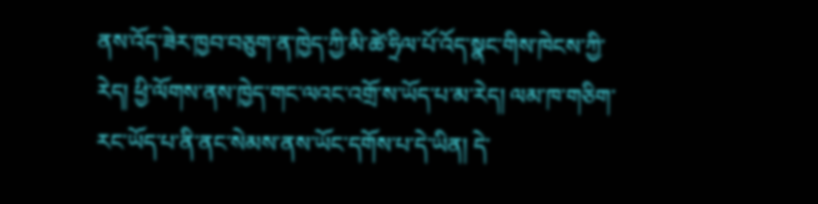ནས་འོད་ཟེར་ཁྱབ་བཅུག་ན་ཁྱེད་ཀྱི་མི་ཚེ་ཧྲིལ་པོ་འོད་སྣང་གིས་ཁེངས་ཀྱི་རེད། ཕྱི་ལོགས་ནས་ཁྱེད་གང་ལའང་འགྲོ་ས་ཡོད་པ་མ་རེད། ལམ་ཁ་གཅིག་རང་ཡོད་པ་ནི་ནང་སེམས་ནས་ཡོང་དགོས་པ་དེ་ཡིན། དེ་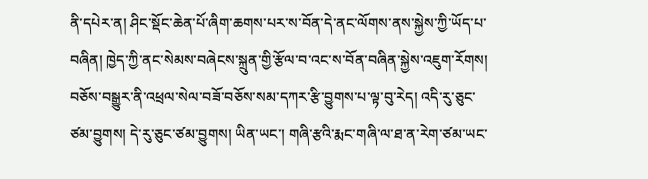ནི་དཔེར་ན། ཤིང་སྡོང་ཆེན་པོ་ཞིག་ཆགས་པར་ས་བོན་དེ་ནང་ལོགས་ནས་སྐྱེས་ཀྱི་ཡོད་པ་བཞིན། ཁྱེད་ཀྱི་ནང་སེམས་བཞེངས་སྐྲུན་གྱི་རྩོལ་བ་འང་ས་བོན་བཞིན་སྐྱེས་འཇུག་རོགས།
བཅོས་བསྒྱུར་ནི་འཕྲལ་སེལ་བཟོ་བཅོས་སམ་དཀར་རྩི་བྱུགས་པ་ལྟ་བུ་རེད། འདི་རུ་ཅུང་ཙམ་བྱུགས། དེ་རུ་ཅུང་ཙམ་བྱུགས། ཡིན་ཡང་། གཞི་རྩའི་རྨང་གཞི་ལ་ཐ་ན་རེག་ཙམ་ཡང་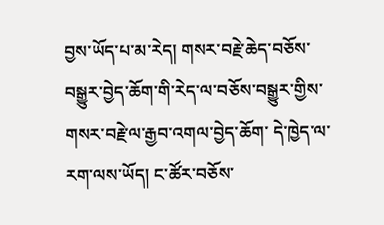བྱས་ཡོད་པ་མ་རེད། གསར་བརྗེ་ཆེད་བཅོས་བསྒྱུར་བྱེད་ཆོག་གི་རེད་ལ་བཅོས་བསྒྱུར་གྱིས་གསར་བརྗེ་ལ་རྒྱབ་འགལ་བྱེད་ཆོག་ དེ་ཁྱེད་ལ་རག་ལས་ཡོད། ང་ཚོར་བཅོས་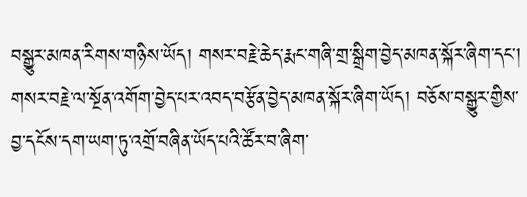བསྒྱུར་མཁན་རིགས་གཉིས་ཡོད། གསར་བརྗེ་ཆེད་རྨང་གཞི་གྲ་སྒྲིག་བྱེད་མཁན་སྐོར་ཞིག་དང་། གསར་བརྗེ་ལ་སྔོན་འགོག་བྱེད་པར་འབད་བརྩོན་བྱེད་མཁན་སྐོར་ཞིག་ཡོད། བཅོས་བསྒྱུར་གྱིས་བྱ་དངོས་དག་ཡག་ཏུ་འགྲོ་བཞིན་ཡོད་པའི་ཚོར་བ་ཞིག་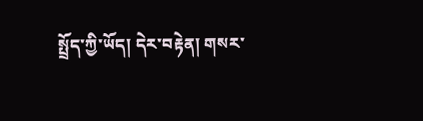སྤྲོད་ཀྱི་ཡོད། དེར་བརྟེན། གསར་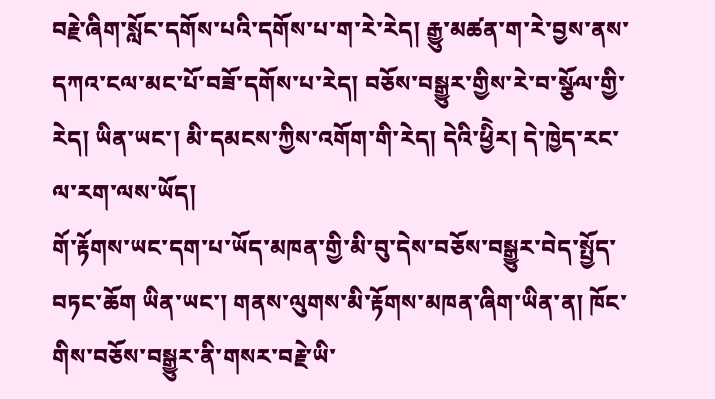བརྗེ་ཞིག་སློང་དགོས་པའི་དགོས་པ་ག་རེ་རེད། རྒྱུ་མཚན་ག་རེ་བྱས་ནས་དཀའ་ངལ་མང་པོ་བཟོ་དགོས་པ་རེད། བཅོས་བསྒྱུར་གྱིས་རེ་བ་སྩོལ་གྱི་རེད། ཡིན་ཡང་། མི་དམངས་ཀྱིས་འགོག་གི་རེད། དེའི་ཕྱིེར། དེ་ཁྱེད་རང་ལ་རག་ལས་ཡོད།
གོ་རྟོགས་ཡང་དག་པ་ཡོད་མཁན་གྱི་མི་བུ་དེས་བཅོས་བསྒྱུར་བེད་སྤྱོད་བཏང་ཆོག ཡིན་ཡང་། གནས་ལུགས་མི་རྟོགས་མཁན་ཞིག་ཡིན་ན། ཁོང་གིས་བཅོས་བསྒྱུར་ནི་གསར་བརྗེ་ཡི་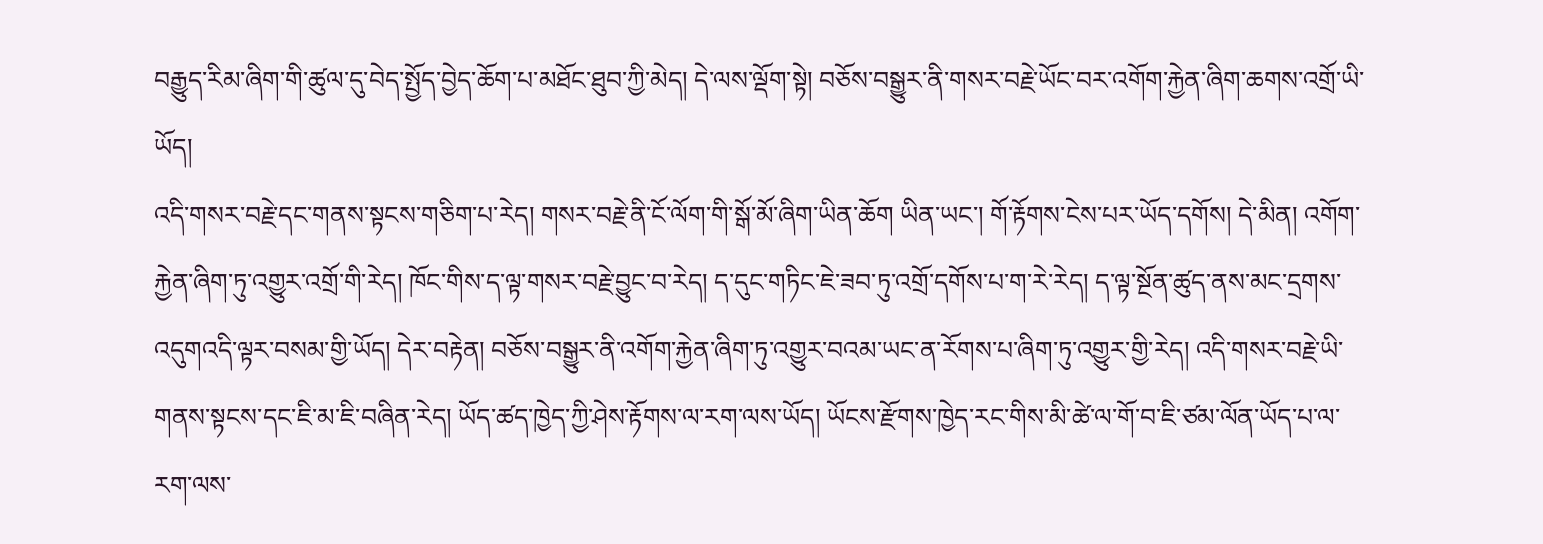བརྒྱུད་རིམ་ཞིག་གི་ཚུལ་དུ་བེད་སྤྱོད་བྱེད་ཆོག་པ་མཐོང་ཐུབ་ཀྱི་མེད། དེ་ལས་ལྡོག་སྟེ། བཅོས་བསྒྱུར་ནི་གསར་བརྗེ་ཡོང་བར་འགོག་རྐྱེན་ཞིག་ཆགས་འགྲོ་ཡི་ཡོད།
འདི་གསར་བརྗེ་དང་གནས་སྟངས་གཅིག་པ་རེད། གསར་བརྗེ་ནི་ངོ་ལོག་གི་སྒོ་མོ་ཞིག་ཡིན་ཆོག ཡིན་ཡང་། གོ་རྟོགས་ངེས་པར་ཡོད་དགོས། དེ་མིན། འགོག་རྐྱེན་ཞིག་ཏུ་འགྱུར་འགྲོ་གི་རེད། ཁོང་གིས་ད་ལྟ་གསར་བརྗེ་བྱུང་བ་རེད། ད་དུང་གཏིང་ཇེ་ཟབ་ཏུ་འགྲོ་དགོས་པ་ག་རེ་རེད། ད་ལྟ་སྔོན་ཚུད་ནས་མང་དྲགས་འདུགའདི་ལྟར་བསམ་གྱི་ཡོད། དེར་བརྟེན། བཅོས་བསྒྱུར་ནི་འགོག་རྐྱེན་ཞིག་ཏུ་འགྱུར་བའམ་ཡང་ན་རོགས་པ་ཞིག་ཏུ་འགྱུར་གྱི་རེད། འདི་གསར་བརྗེ་ཡི་གནས་སྟངས་དང་ཇི་མ་ཇི་བཞིན་རེད། ཡོད་ཚད་ཁྱེད་ཀྱི་ཤེས་རྟོགས་ལ་རག་ལས་ཡོད། ཡོངས་རྫོགས་ཁྱེད་རང་གིས་མི་ཚེ་ལ་གོ་བ་ཇི་ཙམ་ལོན་ཡོད་པ་ལ་རག་ལས་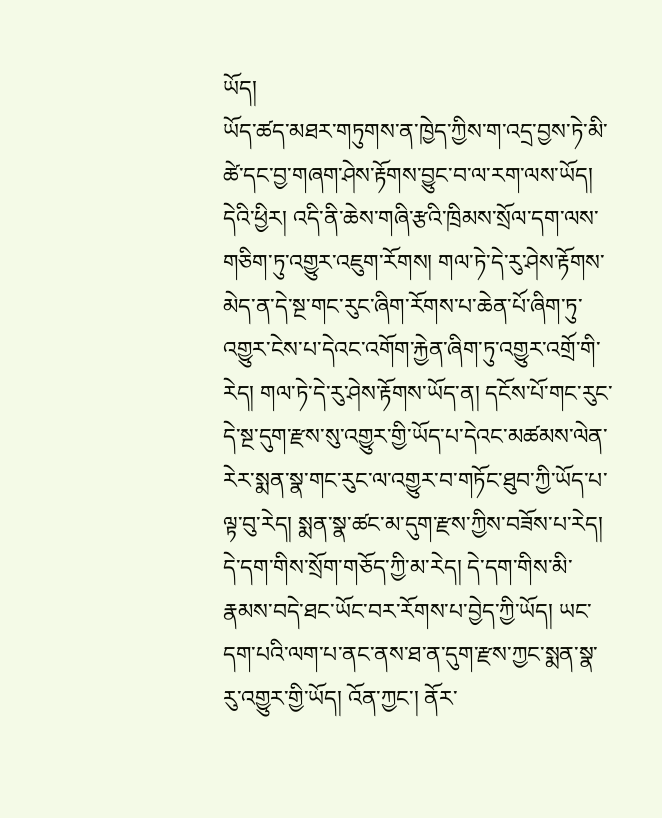ཡོད།
ཡོད་ཚད་མཐར་གཏུགས་ན་ཁྱེད་ཀྱིས་ག་འདྲ་བྱས་ཏེ་མི་ཚེ་དང་བྱ་གཞག་ཤེས་རྟོགས་བྱུང་བ་ལ་རག་ལས་ཡོད། དེའི་ཕྱིར། འདི་ནི་ཆེས་གཞི་རྩའི་ཁྲིམས་སྲོལ་དག་ལས་གཅིག་ཏུ་འགྱུར་འཇུག་རོགས། གལ་ཏེ་དེ་རུ་ཤེས་རྟོགས་མེད་ན་དེ་སྔ་གང་རུང་ཞིག་རོགས་པ་ཆེན་པོ་ཞིག་ཏུ་འགྱུར་ངེས་པ་དེའང་འགོག་རྐྱེན་ཞིག་ཏུ་འགྱུར་འགྲོ་གི་རེད། གལ་ཏེ་དེ་རུ་ཤེས་རྟོགས་ཡོད་ན། དངོས་པོ་གང་རུང་དེ་སྔ་དུག་རྫས་སུ་འགྱུར་གྱི་ཡོད་པ་དེའང་མཚམས་ལེན་རེར་སྨན་སྣ་གང་རུང་ལ་འགྱུར་བ་གཏོང་ཐུབ་ཀྱི་ཡོད་པ་ལྟ་བུ་རེད། སྨན་སྣ་ཚང་མ་དུག་རྫས་ཀྱིས་བཟོས་པ་རེད། དེ་དག་གིས་སྲོག་གཅོད་ཀྱི་མ་རེད། དེ་དག་གིས་མི་རྣམས་བདེ་ཐང་ཡོང་བར་རོགས་པ་བྱེད་ཀྱི་ཡོད། ཡང་དག་པའི་ལག་པ་ནང་ནས་ཐ་ན་དུག་རྫས་ཀྱང་སྨན་སྣ་རུ་འགྱུར་གྱི་ཡོད། འོན་ཀྱང་། ནོར་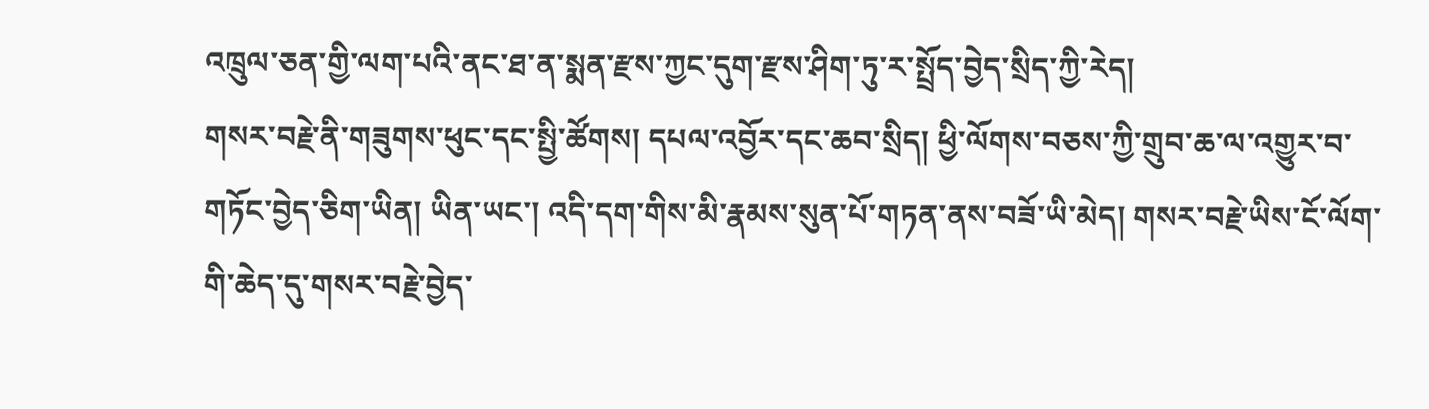འཁྲུལ་ཅན་གྱི་ལག་པའི་ནང་ཐ་ན་སྨན་རྫས་ཀྱང་དུག་རྫས་ཤིག་ཏུ་ར་སྤྲོད་བྱེད་སྲིད་ཀྱི་རེད།
གསར་བརྗེ་ནི་གཟུགས་ཕུང་དང་སྤྱི་ཚོགས། དཔལ་འབྱོར་དང་ཆབ་སྲིད། ཕྱི་ལོགས་བཅས་ཀྱི་གྲུབ་ཆ་ལ་འགྱུར་བ་གཏོང་བྱེད་ཅིག་ཡིན། ཡིན་ཡང་། འདི་དག་གིས་མི་རྣམས་སུན་པོ་གཏན་ནས་བཟོ་ཡི་མེད། གསར་བརྗེ་ཡིས་ངོ་ལོག་གི་ཆེད་དུ་གསར་བརྗེ་བྱེད་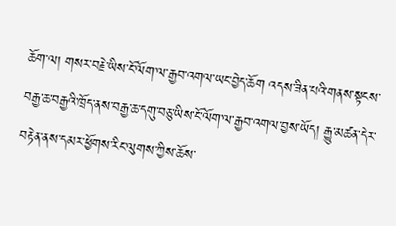ཆོག་ལ། གསར་བརྗེ་ཡིས་ངོ་ལོག་ལ་རྒྱབ་འགལ་ཡང་བྱེད་ཆོག འདས་ཟིན་པའི་གནས་སྟངས་བརྒྱ་ཆ་བརྒྱའི་ཁྲོད་ནས་བརྒྱ་ཆ་དགུ་བཅུ་ཡིས་ངོ་ལོག་ལ་རྒྱབ་འགལ་བྱས་ཡོད། རྒྱུ་མཚན་དེར་བརྟེན་ནས་དམར་ཕྱོགས་རིང་ལུགས་ཀྱིས་ཆོས་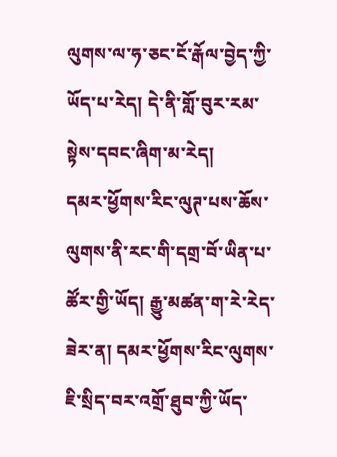ལུགས་ལ་ཧ་ཅང་ངོ་རྒོལ་བྱེད་ཀྱི་ཡོད་པ་རེད། དེ་ནི་གློ་བུར་རམ་སྟེས་དབང་ཞིག་མ་རེད།
དམར་ཕྱོགས་རིང་ལུཊ་པས་ཆོས་ལུགས་ནི་རང་གི་དགྲ་བོ་ཡིན་པ་ཚོར་གྱི་ཡོད། རྒྱུ་མཚན་ག་རེ་རེད་ཟེར་ན། དམར་ཕྱོགས་རིང་ལུགས་ཇི་སྲིད་བར་འགྲོ་ཐུབ་ཀྱི་ཡོད་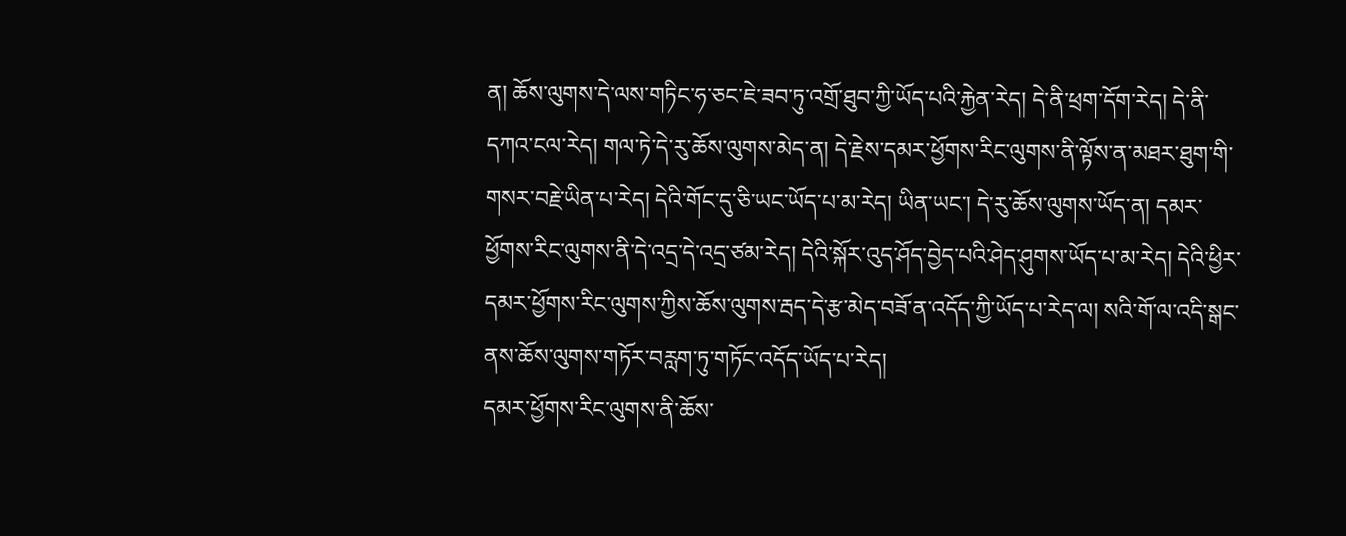ན། ཆོས་ལུགས་དེ་ལས་གཏིང་ཧ་ཅང་ཇེ་ཟབ་ཏུ་འགྲོ་ཐུབ་ཀྱི་ཡོད་པའི་རྐྱེན་རེད། དེ་ནི་ཕྲག་དོག་རེད། དེ་ནི་དཀའ་ངལ་རེད། གལ་ཏེ་དེ་རུ་ཆོས་ལུགས་མེད་ན། དེ་རྗེས་དམར་ཕྱོགས་རིང་ལུགས་ནི་ལྟོས་ན་མཐར་ཐུག་གི་གསར་བརྗེ་ཡིན་པ་རེད། དེའི་གོང་དུ་ཅི་ཡང་ཡོད་པ་མ་རེད། ཡིན་ཡང་། དེ་རུ་ཆོས་ལུགས་ཡོད་ན། དམར་ཕྱོགས་རིང་ལུགས་ནི་དེ་འདྲ་དེ་འདྲ་ཙམ་རེད། དེའི་སྐོར་འུད་ཤོད་བྱེད་པའི་ཤེད་ཤུགས་ཡོད་པ་མ་རེད། དེའི་ཕྱིར་དམར་ཕྱོགས་རིང་ལུགས་ཀྱིས་ཆོས་ལུགས་རྦད་དེ་རྩ་མེད་བཟོ་ན་འདོད་ཀྱི་ཡོད་པ་རེད་ལ། སའི་གོ་ལ་འདི་སྒང་ནས་ཆོས་ལུགས་གཏོར་བརླག་ཏུ་གཏོང་འདོད་ཡོད་པ་རེད།
དམར་ཕྱོགས་རིང་ལུགས་ནི་ཆོས་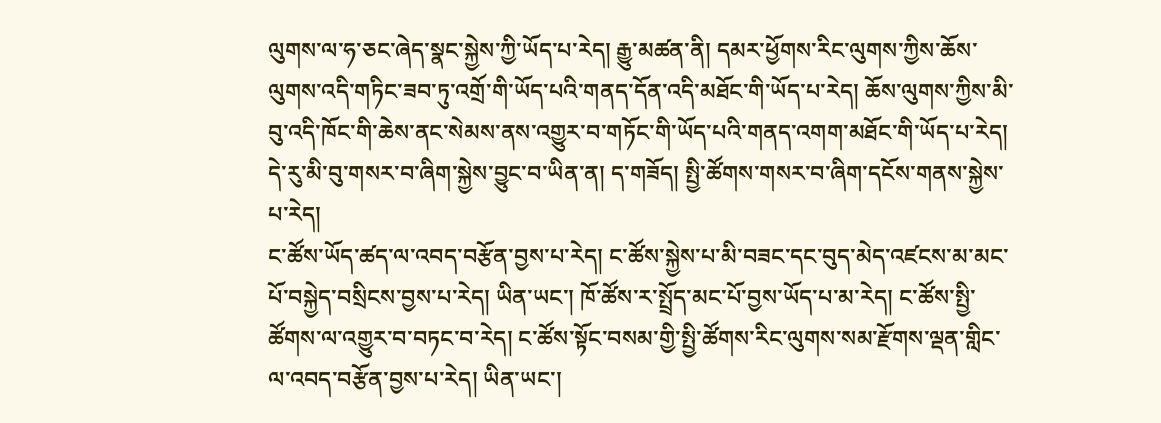ལུགས་ལ་ཧ་ཅང་ཞེད་སྣང་སྐྱེས་ཀྱི་ཡོད་པ་རེད། རྒྱུ་མཚན་ནི། དམར་ཕྱོགས་རིང་ལུགས་ཀྱིས་ཆོས་ལུགས་འདི་གཏིང་ཟབ་ཏུ་འགྲོ་གི་ཡོད་པའི་གནད་དོན་འདི་མཐོང་གི་ཡོད་པ་རེད། ཆོས་ལུགས་ཀྱིས་མི་བུ་འདི་ཁོང་གི་ཆེས་ནང་སེམས་ནས་འགྱུར་བ་གཏོང་གི་ཡོད་པའི་གནད་འགག་མཐོང་གི་ཡོད་པ་རེད། དེ་རུ་མི་བུ་གསར་བ་ཞིག་སྐྱེས་བྱུང་བ་ཡིན་ན། ད་གཟོད། སྤྱི་ཚོགས་གསར་བ་ཞིག་དངོས་གནས་སྐྱེས་པ་རེད།
ང་ཚོས་ཡོད་ཚད་ལ་འབད་བརྩོན་བྱས་པ་རེད། ང་ཚོས་སྐྱེས་པ་མི་བཟང་དང་བུད་མེད་འཛངས་མ་མང་པོ་བསྐྱེད་བསྲིངས་བྱས་པ་རེད། ཡིན་ཡང་། ཁོ་ཚོས་ར་སྤྲོད་མང་པོ་བྱས་ཡོད་པ་མ་རེད། ང་ཚོས་སྤྱི་ཚོགས་ལ་འགྱུར་བ་བཏང་བ་རེད། ང་ཚོས་སྟོང་བསམ་གྱི་སྤྱི་ཚོགས་རིང་ལུགས་སམ་རྫོགས་ལྡན་གླིང་ལ་འབད་བརྩོན་བྱས་པ་རེད། ཡིན་ཡང་།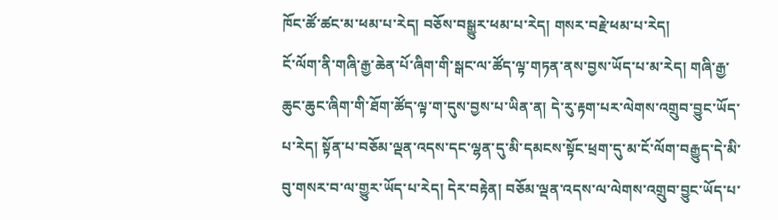ཁོང་ཚོ་ཚང་མ་ཕམ་པ་རེད། བཅོས་བསྒྱུར་ཕམ་པ་རེད། གསར་བརྗེ་ཕམ་པ་རེད།
ངོ་ལོག་ནི་གཞི་རྒྱ་ཆེན་པོ་ཞིག་གི་སྒང་ལ་ཚོད་ལྟ་གཏན་ནས་བྱས་ཡོད་པ་མ་རེད། གཞི་རྒྱ་ཆུང་ཆུང་ཞིག་གི་ཐོག་ཚོད་ལྟ་ག་དུས་བྱས་པ་ཡིན་ན། དེ་རུ་རྟག་པར་ལེགས་འགྲུབ་བྱུང་ཡོད་པ་རེད། སྟོན་པ་བཅོམ་ལྡན་འདས་དང་ལྷན་དུ་མི་དམངས་སྟོང་ཕྲག་དུ་མ་ངོ་ལོག་བརྒྱུད་དེ་མི་བུ་གསར་བ་ལ་གྱུར་ཡོད་པ་རེད། དེར་བརྟེན། བཅོམ་ལྡན་འདས་ལ་ལེགས་འགྲུབ་བྱུང་ཡོད་པ་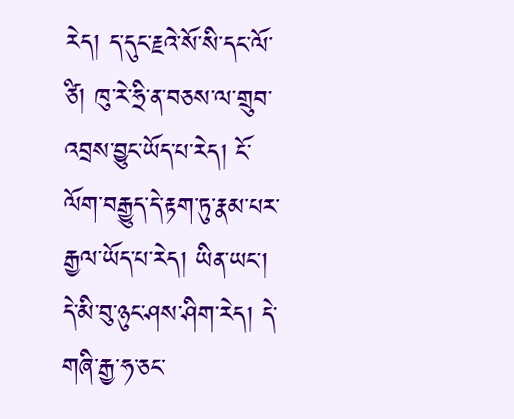རེད། ད་དུང་རྗའེ་སོ་སི་དང་ལོ་ཙི། ཁུ་རེ་ཧྲི་ན་བཅས་ལ་གྲུབ་འབྲས་བྱུང་ཡོད་པ་རེད། ངོ་ལོག་བརྒྱུད་དེ་རྟག་ཏུ་རྣམ་པར་རྒྱལ་ཡོད་པ་རེད། ཡིན་ཡང་། དེ་མི་བུ་ཉུང་ཤས་ཤིག་རེད། དེ་གཞི་རྒྱ་ཧ་ཅང་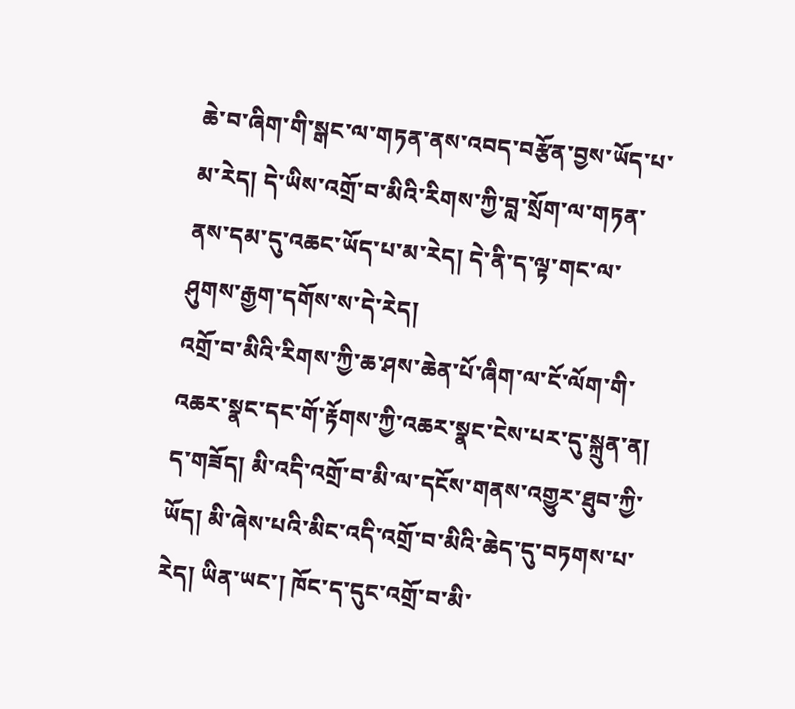ཆེ་བ་ཞིག་གི་སྒང་ལ་གཏན་ནས་འབད་བརྩོན་བྱས་ཡོད་པ་མ་རེད། དེ་ཡིས་འགྲོ་བ་མིའི་རིགས་ཀྱི་བླ་སྲོག་ལ་གཏན་ནས་དམ་དུ་འཆང་ཡོད་པ་མ་རེད། དེ་ནི་ད་ལྟ་གང་ལ་ཤུགས་རྒྱག་དགོས་ས་དེ་རེད།
འགྲོ་བ་མིའི་རིགས་ཀྱི་ཆ་ཤས་ཆེན་པོ་ཞིག་ལ་ངོ་ལོག་གི་འཆར་སྣང་དང་གོ་རྟོགས་ཀྱི་འཆར་སྣང་ངེས་པར་དུ་སྐྲུན་ན། ད་གཟོད། མི་འདི་འགྲོ་བ་མི་ལ་དངོས་གནས་འགྱུར་ཐུབ་ཀྱི་ཡོད། མི་ཞེས་པའི་མིང་འདི་འགྲོ་བ་མིའི་ཆེད་དུ་བཏགས་པ་རེད། ཡིན་ཡང་། ཁོང་ད་དུང་འགྲོ་བ་མི་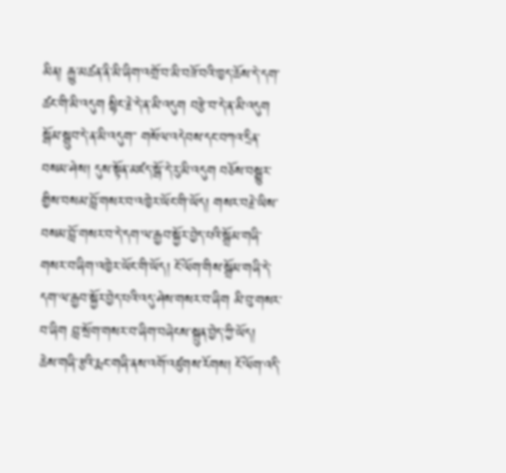མིན། རྒྱུ་མཚན་ནི་མི་ཞིག་འགྲོ་བ་མི་བཟོ་བའི་ཁྱད་ཆོས་དེ་དག་ཚང་གི་མི་འདུག སྙིང་རྗེ་དེ་ན་མི་འདུག བརྩེ་བ་དེ་ན་མི་འདུག སྒོམ་སྒྲུབ་དེ་ན་མི་འདུག་་ གསོལ་འདེབས་དང་བཀའ་དྲིན་བསམ་ཤེས། དུས་སྟོན་མཛད་སྒོ་དེ་རུ་མི་འདུག བཅོས་བསྒྱུར་གྱིས་བསམ་བློ་གསར་བ་འཁྱེར་ཡོང་གི་ཡོད། གསར་བརྗེ་ཡིས་བསམ་བློ་གསར་བ་དེ་དག་ལ་རྒྱབ་སྐྱོར་བྱེད་པའི་སྒྲོམ་གཞི་གསར་བ་ཞིག་འཁྱེར་ཡོང་གི་ཡོད། ངོ་ལོག་གིས་སྒྲོམ་གཞི་དེ་དག་ལ་རྒྱབ་སྐྱོར་བྱེད་པའི་འདུ་ཤེས་གསར་བ་ཞིག མི་བུ་གསར་བ་ཞིག བླ་སྲོག་གསར་བ་ཞིག་བཞེངས་སྐྲུན་བྱེད་ཀྱི་ཡོད།
ཆེས་གཞི་རྩའི་རྨང་གཞི་ནས་འགོ་འཛུགས་རོགས། ངོ་ལོག་འདི་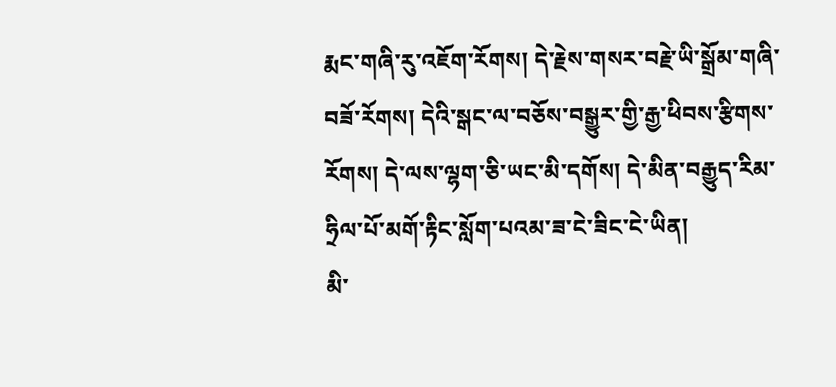རྨང་གཞི་རུ་འཇོག་རོགས། དེ་རྗེས་གསར་བརྗེ་ཡི་སྒྲོམ་གཞི་བཟོ་རོགས། དེའི་སྒང་ལ་བཅོས་བསྒྱུར་གྱི་རྒྱ་ཕིབས་རྩིགས་རོགས། དེ་ལས་ལྷག་ཅི་ཡང་མི་དགོས། དེ་མིན་བརྒྱུད་རིམ་ཧྲིལ་པོ་མགོ་རྟིང་སློག་པའམ་ཟ་ངེ་ཟིང་ངེ་ཡིན།
མི་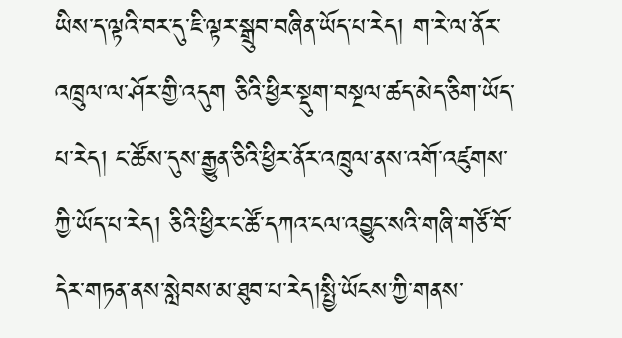ཡིས་ད་ལྟའི་བར་དུ་ཇི་ལྟར་སྒྲུབ་བཞིན་ཡོད་པ་རེད། ག་རེ་ལ་ནོར་འཁྲུལ་ལ་ཤོར་གྱི་འདུག ཅིའི་ཕྱིར་སྡུག་བསྔལ་ཚད་མེད་ཅིག་ཡོད་པ་རེད། ང་ཚོས་དུས་རྒྱུན་ཅིའི་ཕྱིར་ནོར་འཁྲུལ་ནས་འགོ་འཛུགས་ཀྱི་ཡོད་པ་རེད། ཅིའི་ཕྱིར་ང་ཚོ་དཀའ་ངལ་འབྱུང་སའི་གཞི་གཙོ་བོ་དེར་གཏན་ནས་སླེབས་མ་ཐུབ་པ་རེད།སྤྱི་ཡོངས་ཀྱི་གནས་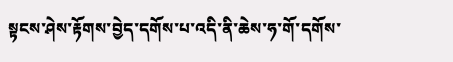སྟངས་ཤེས་རྟོགས་བྱེད་དགོས་པ་འདི་ནི་ཆེས་ཧ་གོ་དགོས་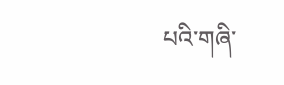པའི་གཞི་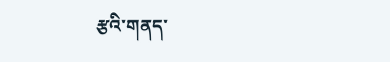རྩའི་གནད་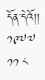དོན་དེའོ།།
༡༩༧༧ ༡༡ ༨